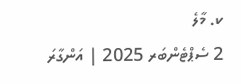ކ. މާލެ
2 ސެޕްޓެންބަރ 2025 | އަންގާރަ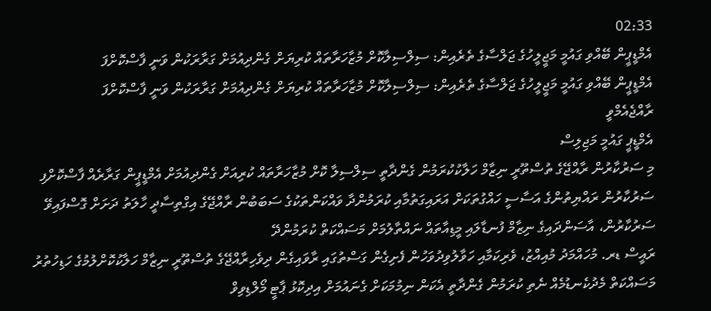02:33
އެމްޑީޕީން ބޭއްވި ގައުމީ މަޖީލީހުގެ ޖަލްސާގެ ތެރެއިން: ސިލްސިލާކޮށް މުޒާހަރާތައް ކުރިޔަށް ގެންދިއުމަށް ގަރާރަކުން ވަނީ ފާސްކޮށްފަ
އެމްޑީޕީން ބޭއްވި ގައުމީ މަޖީލީހުގެ ޖަލްސާގެ ތެރެއިން: ސިލްސިލާކޮށް މުޒާހަރާތައް ކުރިޔަށް ގެންދިއުމަށް ގަރާރަކުން ވަނީ ފާސްކޮށްފަ
ރާއްޖެއެމްވީ
އެމްޑީޕީ ގައުމީ މަޖިލިސް
މި ސަރުކާރުން ރާއްޖޭގެ ތުސްތޫރީ ނިޒާމް ހަލާކުކުރަމުން ގެންދާތީ ސިލްސިލާ ކޮށް މުޒާހަރާތައް ކުރިއަށް ގެންދިއުމަށް އެމްޑީޕީން ގަރާރެއް ފާސްކޮށްފި
ސަރުކާރުން ރައްޔިތުންގެ އަސާސީ ހައްގުތަކަށް އަރައިގަތުމާއި ކުރަމުންދާ ވައްކަންތަކުގެ ސަބަބުން ރާއްޖޭގެ އިގްތިސާދީ ހާލަތު ދަށަށް ގޮސްފައިވޭ
ސަރުކާރުން، އާސަންދައިގެ ނިޒާމް ފުނޑާލައި މީޑިއާތައް ނައްތާލުމަށް މަސައްކަތް ކުރަމުންދޭ
ރައީސް ޑރ. މުހައްމަދު މުއިއްޒު، ވެރިކަމާއި ހަވާލުވިދުވަހުން ފެށިގެން ގަސްތުގައި ރާވައިގެން ދިވެހިރާއްޖޭގެ ތުސްތޫރީ ނިޒާމް ހަލާކުކޮށްލުމުގެ ހަޑިހުތުރު މަސައްކަތް މެދުކެނޑުމެއް ނެތި ކުރަމުން ގެންދާތީ އެކަން ނިމުމަކަށް ގެނައުމަށް އިދިކޮޅު ޕާޓީ މޯލްޑިވިވް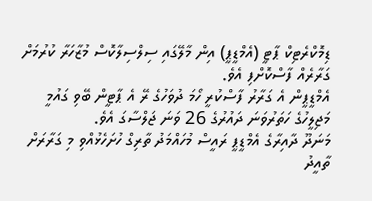ޑިމޮކްރެޓިކް ޕާޓީ (އެމްޑީޕީ) އިން މާލޭގައި ސިލްސިލާކޮސް މުޒާހަރާ ކުރުމަށް ގަރާރެއް ފާސްކޮށްފި އެވެ.
އެމްޑީޕީން އެ ގަރާރު ފާސްކުރީ ހޯމަ ދުވަހުގެ ރޭ އެ ޕާޓީން ބޭވި ގައުމީ މަޖިލީހުގެ ހަތަރުވަނަ ދައުރުގެ 26 ވަނަ ޖަލްސާގަ އެވެ.
މަނަދޫ ދާއިރާގެ އެމްޑީޕީ ރައީސް މުހައްމަދު ތާރިގް ހުށަހެޅުއްވި މި ގަރާރަށް ތާއީދު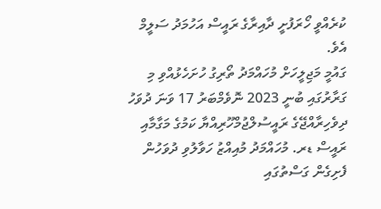ކުރެއްވީ ހޯރަފުށީ ދާއިރާގެ ރައީސް އަހުމަދު ސަލީމް އެވެ.
ގައުމީ މަޖިލީހަށް މުހައްމަދު ތޯރިގު ހުށަހެޅުއްވި މި ގަރާރުގައި ބުނީ 2023 ނޮވެމްބަރު 17 ވަނަ ދުވަހު ދިވެހިރާއްޖޭގެ ރައީސުލްޖުމްހޫރިއްޔާ ކަމުގެ މަގާމާއި ރައީސް ޑރ. މުހައްމަދު މުއިއްޒު ހަވާލުވި ދުވަހުން ފެށިގެން ގަސްތުގައި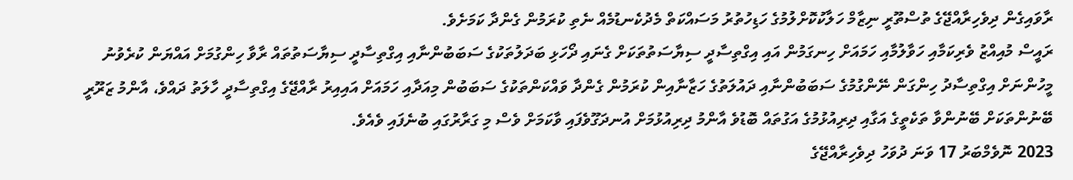ރާވައިގެން ދިވެހިރާއްޖޭގެ ތުސްތޫރީ ނިޒާމް ހަލާކުކޮށްލުމުގެ ހަޑިހުތުރު މަސައްކަތް މެދުކެނޑުމެއް ނެތި ކުރަމުން ގެންދާ ކަމަށެވެ.
ރައީސް މުއިއްޒު ވެރިކަމާއި ހަވާލުމާއި ހަމައަށް ހިނގަމުން އައި އިގްތިސާދީ ސިޔާސަތުތަކަށް ގެނައި ދޯހަޅި ބަދަލުތަކުގެ ސަބަބުންނާއި އިގްތިސާދީ ސިޔާސަތުތައް ރާވާ ހިންގުމަށް އައްޔަން ކުރެވުނު މީހުންނަށް އިގްތިސާދު ހިންގަން ނޭންގުމުގެ ސަބަބުންނާއި ދައުލަތުގެ ހަޒާނާއިން ކުރަމުން ގެންދާ ވައްކަންތަކުގެ ސަބަބުން މިއަދާއި ހަމައަށް އައިއިރު ރާއްޖޭގެ އިގްތިސާދީ ހާލަތު ދައްވެ، އާންމު ޒަރޫރީ ބޭނުންތަކަށް ބޭނުންވާ ތަކެތީގެ އަގާއި ދިރިއުޅުމުގެ އަގުތައް ބޮޑުވެ އާންމު ދިރިއުޅުމަށް އުނދަގޫވެފައި ވާކަމަށް ވެސް މި ގަރާރުގައި ބުނެފައި ވެއެވެ.
2023 ނޮވެމްބަރު 17 ވަނަ ދުވަހު ދިވެހިރާއްޖޭގެ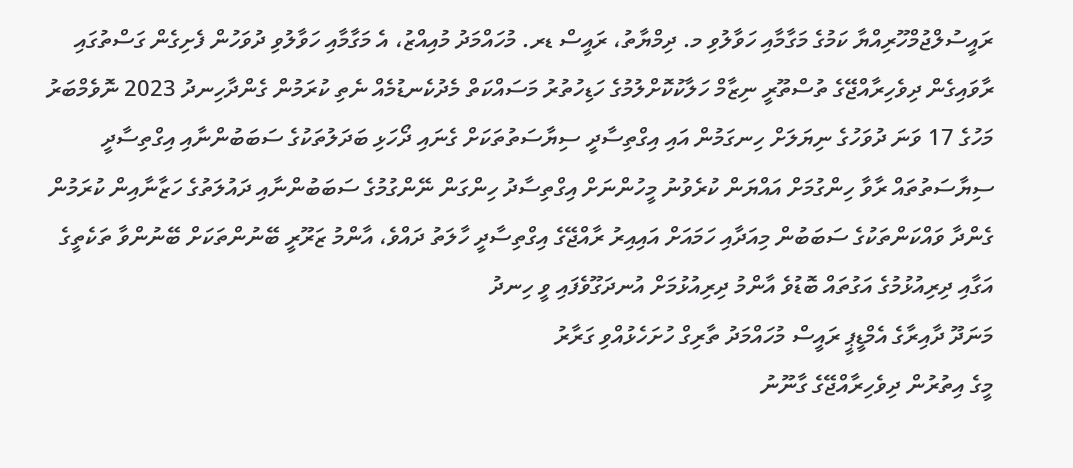ރައީސުލްޖުމްހޫރިއްޔާ ކަމުގެ މަގާމާއި ހަވާލުވި މ. ދިމްޔާތު، ރައީސް ޑރ. މުހައްމަދު މުއިއްޒު، އެ މަގާމާއި ހަވާލުވި ދުވަހުން ފެށިގެން ގަސްތުގައި ރާވައިގެން ދިވެހިރާއްޖޭގެ ތުސްތޫރީ ނިޒާމް ހަލާކުކޮށްލުމުގެ ހަޑިހުތުރު މަސައްކަތް މެދުކެނޑުމެއް ނެތި ކުރަމުން ގެންދާހިނދު 2023 ނޮވެމްބަރު މަހުގެ 17 ވަނަ ދުވަހުގެ ނިޔަލަށް ހިނގަމުން އައި އިގްތިސާދީ ސިޔާސަތުތަކަށް ގެނައި ދޯހަޅި ބަދަލުތަކުގެ ސަބަބުންނާއި އިގްތިސާދީ ސިޔާސަތުތައް ރާވާ ހިންގުމަށް އައްޔަން ކުރެވުނު މީހުންނަށް އިގްތިސާދު ހިންގަން ނޭންގުމުގެ ސަބަބުންނާއި ދައުލަތުގެ ހަޒާނާއިން ކުރަމުން ގެންދާ ވައްކަންތަކުގެ ސަބަބުން މިއަދާއި ހަމައަށް އައިއިރު ރާއްޖޭގެ އިގްތިސާދީ ހާލަތު ދައްވެ، އާންމު ޒަރޫރީ ބޭނުންތަކަށް ބޭނުންވާ ތަކެތީގެ އަގާއި ދިރިއުޅުމުގެ އަގުތައް ބޮޑުވެ އާންމު ދިރިއުޅުމަށް އުނދަގޫވެފައި ވީ ހިނދު
މަނަދޫ ދާއިރާގެ އެމްޑީޕީ ރައީސް މުހައްމަދު ތާރިގް ހުށަހެޅުއްވި ގަރާރު
މީގެ އިތުރުން ދިވެހިރާއްޖޭގެ ގާނޫނު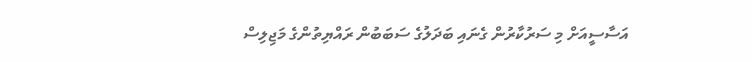އަސާސީއަށް މި ސަރުކާރުން ގެނައި ބަދަލުގެ ސަބަބުން ރައްޔިތުންގެ މަޖިލިސް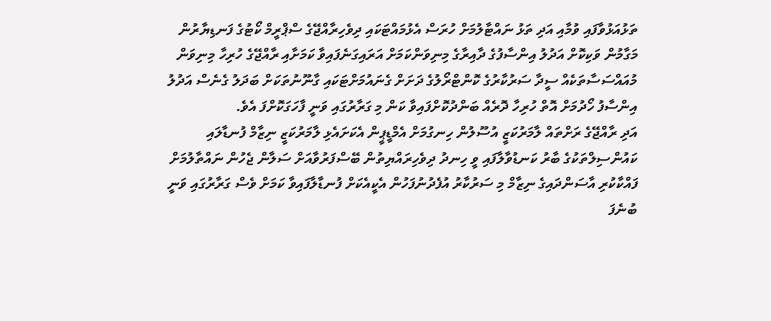ތަޅުއަޅުވާފައި ވުމާއި އަދި ތަޅު ނައްޓާލުމަށް ހުރަސް އެޅުމައްޓަކައި ދިވެހިރާއްޖޭގެ ސްޕްރީމް ކޯޓުގެ ފަނޑިޔާރުން މަގާމުން ވަކިކޮށް އަދުލު އިންސާފުގެ ދާއިރާގެ މިނިވަންކަމަށް އަރައިގަނެފައިވާ ކަމަށާއި ރާއްޖޭގެ ހުރިހާ މިނިވަން މުއައްސަސާތަކެއް ސީދާ ސަރުކާރުގެ ކޮންޓްރޯލުގެ ދަށަށް ގެނައުމަށްޓަކައި ގާނޫނުތަކަށް ބަދަލު ގެނެސް އަދުލު އިންސާފު ހޯދުމަށް އޮތް ހުރިހާ ދޮރެއް ބަންދުކޮށްފައިވާ ކަން މި ގަރާރުގައި ވަނީ ފާހަގަކޮށްފަ އެވެ.
އަދި ރާއްޖޭގެ ރަށްތައް ލާމަރުކަޒީ އުސޫލުން ހިނގުމަށް އެމްޑީޕީން އެކަށައެޅި ލާމަރުކަޒީ ނިޒާމް ފުނޑާލައި ކައުންސިލްތަކުގެ ބާރު ކަނޑުވާލާފައި ވީ ހިނދު ދިވެހިރައްޔިތުން ބޭސްފަރުވާއަށް ސަލާން ޖެހުން ނައްތާލުމަށް ފައްކާކުރި އާސަންދައިގެ ނިޒާމް މި ސަރުކާރު އުފެދުނުފަހުން އެކީއެކަށް ފުނޑާލާފައިވާ ކަމަށް ވެސް ގަރާރުގައި ވަނީ ބުނެފަ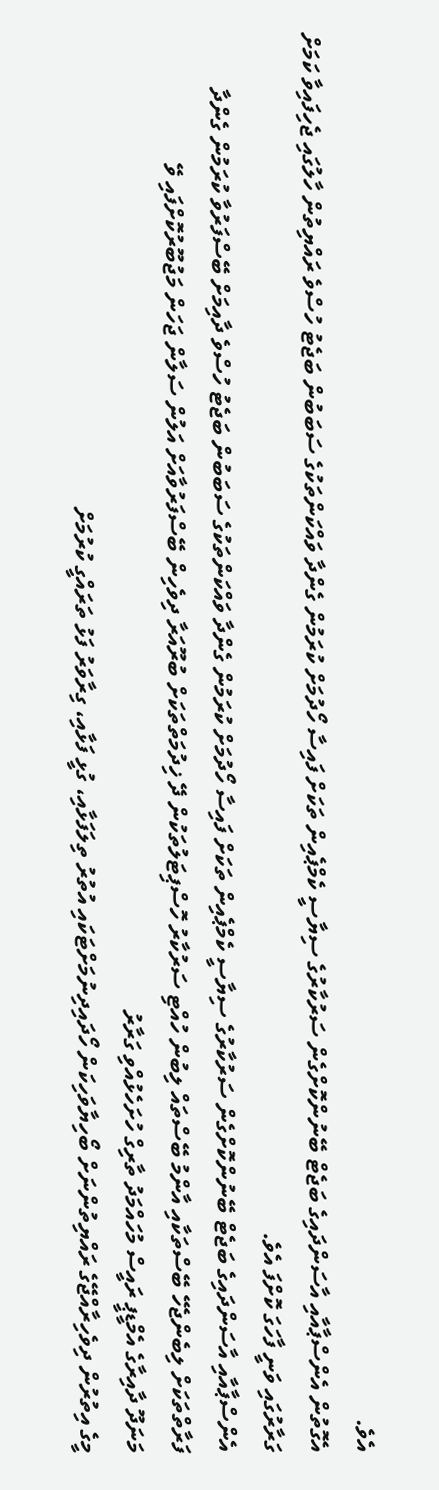އެވެ.
އެގޮތުން އެންސްޕާއާއި އާސަންދައިގެ ބަޖެޓް ބޭނުންކޮށްގެން ސަރުކާރުގެ ސިޔާސީ ކެމްޕެއިން ތަކަށް ފައިސާ ހޯދުމަށް ކުރަމުން ގެންދާ ވައްކަންތަކުގެ ސަބަބުން ބަޖެޓު ހުސްވެ ރައްޔިތުން ހާލުގައި ޖެހިފައިވާ ކަމަށް ގަރާރުގައި ވަނީ ފާހަގަ ކޮށްފަ އެވެ.
އެންސްޕާއާއި އާސަންދައިގެ ބަޖެޓް ބޭނުންކޮށްގެން ސަރުކާރުގެ ސިޔާސީ ކެމްޕެއިން ތަކަށް ފައިސާ ހޯދުމަށް ކުރަމުން ގެންދާ ވައްކަންތަކުގެ ސަބަބުން ބަޖެޓު ހުސްވެ ދާއިމަށް ބޭސްފަރުވާ ކުރަމުން ގެންދާ ފަރާތްތަކަށް ލިބެންޖެހޭ ބޭސްތަކާއި އާންމު ބޭސްތައް ލިބުން ހުއްޓި ސަރުކާރު ހޮސްޕިޓަލުތަކުން ދޭ ޚިދުމަތްތަކަށް ބުރޫއަރާ ދިވެހިން ބޭސްފަރުވާއަށް އަލުން ސަލާން ޖަހަން މަޖުބޫރުކޮށްފައި ވޭ
މަނަދޫ ދާއިރާގެ އެމްޑީޕީ ރައީސް މުހައްމަދު ތާރިގް ހުށަހެޅުއްވި ގަރާރު
މީގެ އިތުރުން ދިވެހިރާއްޖޭގެ ރައްޔިތުންނަށް ބޯހިޔާވަހިކަން ހޯދައިދިނުމަށްޓަކައި އުތުރު ތިލަފަޅާއި، ގުޅީ ފަޅާއި، ގިރާވަރު ފަޅު ތަރައްގީ ކުރުމަށް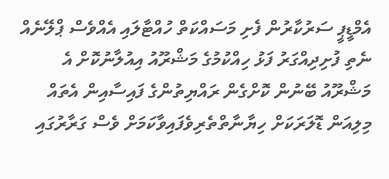އެމްޑީޕީ ސަރުކާރުން ފެށި މަސައްކަތް ހުއްޓާލައި އެއްވެސް ޕްލޭނެއް ނެތި ފުށިދިއްގަރު ފަޅު ހިއްކުމުގެ މަޝްރޫއު އިއުލާނުކޮށް އެ މަޝްރޫއު ބޭނުން ކޮށްގެން ރައްޔިތުންގެ ފައިސާއިން އެތައް މިލިއަން ޑޮލަރަކަށް ހިޔާނާތްތެރިވެފައިވާކަމަށް ވެސް ގަރާރުގައި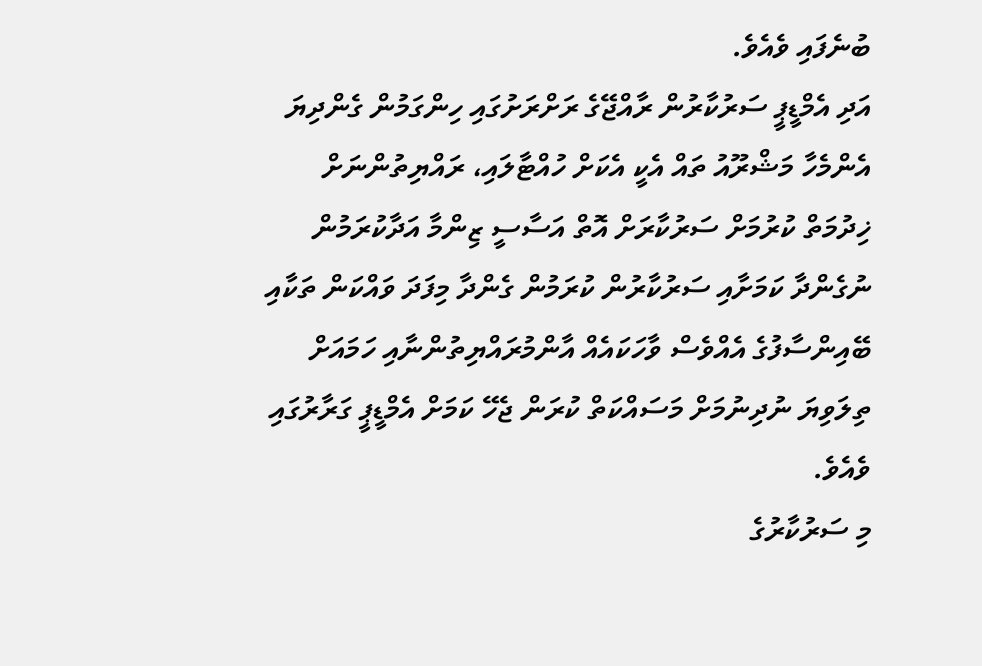ބުނެފައި ވެއެވެ.
އަދި އެމްޑީޕީ ސަރުކާރުން ރާއްޖޭގެ ރަށްރަށުގައި ހިންގަމުން ގެންދިޔަ އެންމެހާ މަޝްރޫއު ތައް އެކީ އެކަށް ހުއްޓާލައި، ރައްޔިތުންނަށް ޚިދުމަތް ކުރުމަށް ސަރުކާރަށް އޮތް އަސާސީ ޒިންމާ އަދާކުރަމުން ނުގެންދާ ކަމަށާއި ސަރުކާރުން ކުރަމުން ގެންދާ މިފަދަ ވައްކަން ތަކާއި ބޭއިންސާފުގެ އެއްވެސް ވާހަކައެއް އާންމުރައްޔިތުންނާއި ހަމައަށް ތިލަވިޔަ ނުދިނުމަށް މަސައްކަތް ކުރަން ޖެހޭ ކަމަށް އެމްޑީޕީ ގަރާރުގައި ވެއެވެ.
މި ސަރުކާރުގެ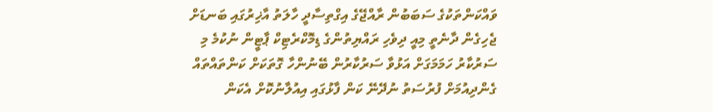ވައްކަންތަކުގެ ސަބަބުން ރާއްޖޭގެ އިގްތިސާދީ ހާލަތު އާޚިރުގައި ބަނޑަށް ޖެހިގެން ދާނެތީ މިއީ ދިވެހި ރައްޔިތުންގެ ޑިމޮކްރެޓިކް ޕާޓީން ނުކުމެ މި ސަރުކާރު ހަމަމަގަށް އަޅުވާ ސަރުކާރުން ބޭނުންހާ ގޮތަކަށް ކަންތައްތައް ގެންދިއުމަށް ފުރުސަތު ނުދޭނޭ ކަން ފާޅުގައި އިއުލާނުކޮށް އެކަން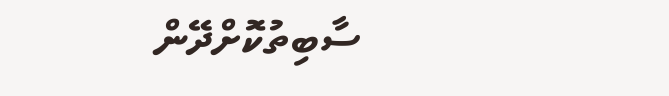ސާބިތުކޮށްދޭން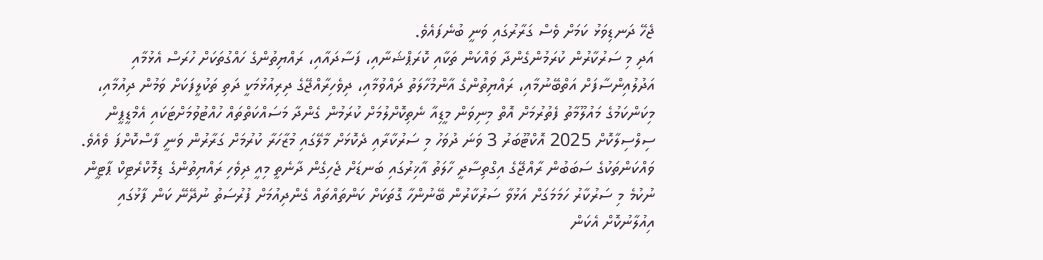ޖެހޭ ދަނޑިވަޅު ކަމަށް ވެސް ގަރާރުގައި ވަނީ ބުނެފައެވެ.
އަދި މި ސަރުކާރުން ކުރަމުންގެންދާ ވައްކަން ތަކާއި ކޮރަޕްޝަނާއި، ފަސާދައާއި، ރައްޔިތުންގެ ހައްގުތަކަށް ހުރަސް އެޅުމާއި އަދުލުއިންސާފަށް އަތްބޭނުމާއި، ރައްޔިތުންގެ އާންމުހާލަތު ދައްވުމާއި، ދިވެހިރާއްޖޭގެ ދިރިއުޅުމަކީ ދަތި ތަކުލީފަކަށް ވަމުން ދިއުމާއި، މިކަންކަމުގެ މައުލޫމާތު ފެތުރުމަށް އޮތް މިނިވަން މީޑިއާ ނެތިކޮށްލުމަށް ކުރަމުން ގެންދާ މަސައްކަތްތައް ހުއްޓުވުމަށްޓަކައި އެމްޑީޕީން ސިލްސިލާކޮށް 2025 އޮކްޓޫބަރު 3 ވަނަ ދުވަހު މި ސަރުކާރާއި ދެކޮޅަށް މާލޭގައި މުޒާހަރާ ކުރުމަށް ގަރާރުން ވަނީ ފާސްކޮށްފަ ވެއެވެ.
ވައްކަންތަކުގެ ސަބަބުން ރާއްޖޭގެ އިގްތިސާދީ ހާލަތު އާޚިރުގައި ބަނޑަށް ޖެހިގެން ދާނެތީ މިއީ ދިވެހި ރައްޔިތުންގެ ޑިމޮކްރެޓިކް ޕާޓީން ނުކުމެ މި ސަރުކާރު ހަމަމަގަށް އަޅުވާ ސަރުކާރުން ބޭނުންހާ ގޮތަކަށް ކަންތައްތައް ގެންދިއުމަށް ފުރުސަތު ނުދޭނޭ ކަން ފާޅުގައި އިއުލާނުކޮށް އެކަން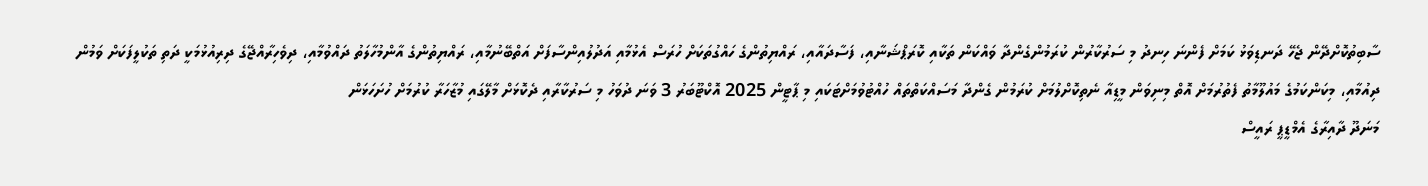ސާބިތުކޮށްދޭން ޖެހޭ ދަނޑިވަޅު ކަމަށް ފެންނަ ހިނދު މި ސަރުކާރުން ކުރަމުންގެންދާ ވައްކަން ތަކާއި ކޮރަޕްޝަނާއި، ފަސާދައާއި، ރައްޔިތުންގެ ހައްގުތަކަށް ހުރަސް އެޅުމާއި އަދުލުއިންސާފަށް އަތްބޭނުމާއި، ރައްޔިތުންގެ އާންމުހާލަތު ދައްވުމާއި، ދިވެހިރާއްޖޭގެ ދިރިއުޅުމަކީ ދަތި ތަކުލީފަކަށް ވަމުން ދިއުމާއި، މިކަންކަމުގެ މައުލޫމާތު ފެތުރުމަށް އޮތް މިނިވަން މީޑިއާ ނެތިކޮށްލުމަށް ކުރަމުން ގެންދާ މަސައްކަތްތައް ހުއްޓުވުމަށްޓަކައި މި ޕާޓީން 2025 އޮކްޓޫބަރު 3 ވަނަ ދުވަހު މި ސަރުކާރާއި ދެކޮޅަށް މާލޭގައި މުޒާހަރާ ކުރުމަށް ހުށަހަޅަން
މަނަދޫ ދާއިރާގެ އެމްޑީޕީ ރައީސް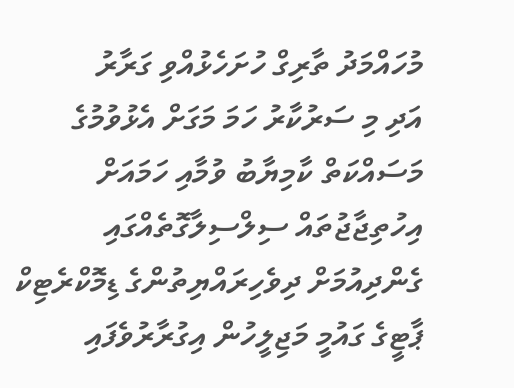މުހައްމަދު ތާރިގް ހުށަހެޅުއްވި ގަރާރު
އަދި މި ސަރުކާރު ހަމަ މަގަށް އެޅުވުމުގެ މަސައްކަތް ކާމިޔާބު ވުމާއި ހަމައަށް އިހުތިޖާޖުތައް ސިލްސިލާގޮތެއްގައި ގެންދިއުމަށް ދިވެހިރައްޔިތުންގެ ޑިމޮކްރެޓިކް ޕާޓީގެ ގައުމީ މަޖިލީހުން އިގުރާރުވެފައި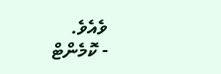ވެއެވެ.
- ކޮމެންޓް